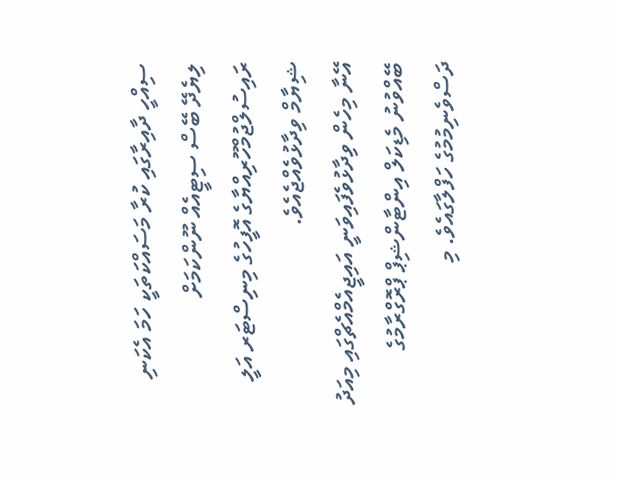ސިއްހީ ދާއިރާގައި ކުރާ މަސައްކަތަކީ ހަމަ އެކަނި ލިޔެދޭ ބޭސް ސިޓީއެއް ނޫންކަމަށް ރައިސުލްޖުމްހޫރިއްޔާގެ އޮފީހުގެ މިނިސްޓަރ އަލީ ޝިޔާމް ވިދާޅުވެއްޖެއެވެ.
އޭނާ މިހެން ވިދާޅުވެފައިވަނީ އައިޖީއެމްއެޗްގައި މިއަދު ބޭއްވުނު މެޑިކަލް އިންޓާންޝިޕް ޕްރޮގްރާމުގެ ދަސްވެނިމުމުގެ ހަފްލާގައެވެ. މި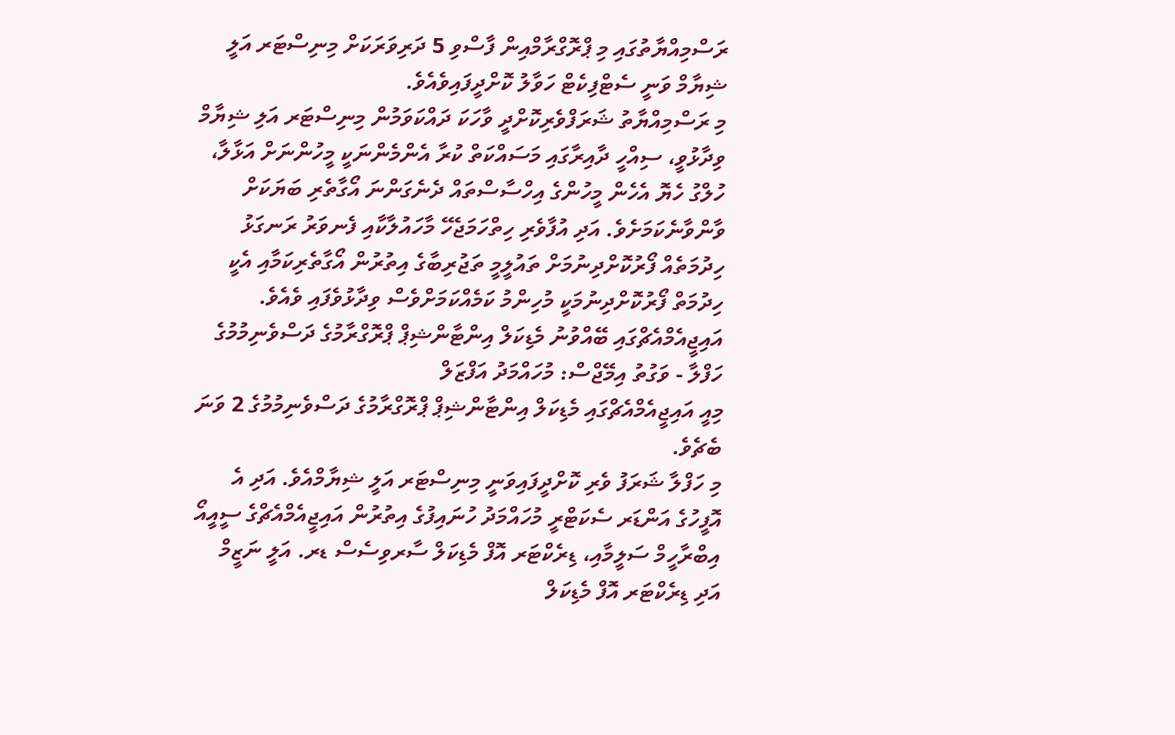ރަސްމިއްޔާތުގައި މި ޕްރޮގްރާމްއިން ފާސްވި 5 ދަރިވަރަކަށް މިނިސްޓަރ އަލީ ޝިޔާމް ވަނީ ސެޓްފިކެޓް ހަވާލު ކޮށްދީފައިވެއެވެ.
މި ރަސްމިއްޔާތު ޝަރަފްވެރިކޮށްދީ ވާހަކަ ދައްކަވަމުން މިނިސްޓަރ އަލި ޝިޔާމް ވިދާޅުވީ، ސިއްހީ ދާއިރާގައި މަސައްކަތް ކުރާ އެންމެންނަކީ މީހުންނަށް އަޅާލާ، ހުލްގު ހެޔޮ އެހެން މީހުންގެ އިހްސާސްތައް ދެނެގަންނަ އޯގާތެރި ބަޔަކަށް ވާންވާނެކަމަށެވެ. އަދި އުފާވެރި ހިތްހަމަޖެހޭ މާހައުލާކާއި ފެނވަރު ރަނގަޅު ހިދުމަތެއް ފޯރުކޮށްދިނުމަށް ތައުލީމީ ތަޖުރިބާގެ އިތުރުން އޯގާތެރިކަމާއި އެކީ ހިދުމަތް ފޯރުކޮށްދިނުމަކީ މުހިންމު ކަމެއްކަމަށްވެސް ވިދާޅުވެފައި ވެއެވެ.
އައިޖީއެމްއެޗްގައި ބޭއްވުނު މެޑިކަލް އިންޓާންޝިޕް ޕްރޮގްރާމުގެ ދަސްވެނިމުމުގެ ހަފްލާ - ވަގުތު އިމޭޖްސް: މުހައްމަދު އަފްޒަލް
މިއީ އައިޖީއެމްއެޗްގައި މެޑިކަލް އިންޓާންޝިޕް ޕްރޮގްރާމުގެ ދަސްވެނިމުމުގެ 2 ވަނަ ބެޗެވެ.
މި ހަފްލާ ޝަރަފު ވެރި ކޮށްދީފައިވަނީ މިނިސްޓަރ އަލީ ޝިޔާމްއެވެ. އަދި އެ އޮފީހުގެ އަންޑަރ ސެކަޓްރީ މުހައްމަދު ހުނައިފުގެ އިތުރުން އައިޖީއެމްއެޗްގެ ސީއީއޯ އިބްރާހީމް ސަލީމާއި، ޑިރެކްޓަރ އޮފް މެޑިކަލް ސާރވިސެސް ޑރ. އަލީ ނަޒީމް އަދި ޑިރެކްޓަރ އޮފް މެޑިކަލް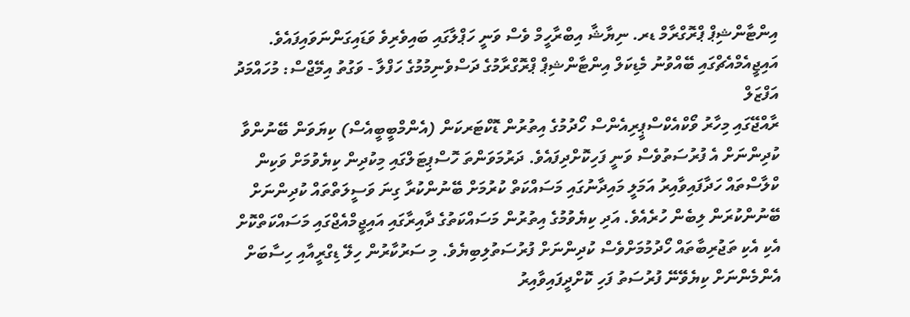އިންޓާންޝިޕް ޕްރޮގްރާމް ޑރ. ނިޔާޝާ އިބްރާހީމް ވެސް ވަނީ ހަޕްލާގައި ބައިވެރިވެ ވަޑައިގަންނަވައިފައެވެ.
އައިޖީއެމްއެޗްގައި ބޭއްވުނު މެޑިކަލް އިންޓާންޝިޕް ޕްރޮގްރާމުގެ ދަސްވެނިމުމުގެ ހަފްލާ - ވަގުތު އިމޭޖްސް: މުހައްމަދު އަފްޒަލް
ރާއްޖޭގައި މިހާރު ވޯކްއެކްސްޕީރިއެންސް ހޯދުމުގެ އިތުރުން ޑޮކްޓަރކަން (އެންމްބީބީއެސް) ކިޔަވަން ބޭނުންވާ ކުދިންނަށް އެ ފުރުސަތުވެސް ވަނީ ފަހިކޮށްދިފައެވެ. ދަރުމަވަންތަ ހޮސްޕިޓަލްގައި މިކުދިން ކިޔެވުމަށް ވަކިން ކްލާސްތައް ހަދާފައިވާއިރު އަމަލީ މައިދާނުގައި މަސައްކަތް ކުރުމަށް ބޭނުންކުރާ ގިނަ ވަސީލަތްތައް ކުދިންނަށް ބޭނުންކުރަން ލިބެން ހުރެއެވެ. އަދި ކިޔެވުމުގެ އިތުރުން މަސައްކަތުގެ ދާއިރާގައި އައިޖީމްއެޖްގައި މަސައްކަތްކޮށް އެކި އެކި ތަޖުރިބާތައް ހޯދުމުމަށްވެސް ކުދިންނަށް ފުރުސަތުލިބިޔެވެ. މި ސަރުކާރުން ހިލޭ ޑިގްރީއާއި ހިސާބަށް އެންމެންނަށް ކިޔެވޭނޭ ފުރުސަތު ފަހި ކޮށްދީފައިވާއިރު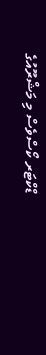ޑްކްޓަރ ކޯސްވެސް މި މަޝްރޫއުގެ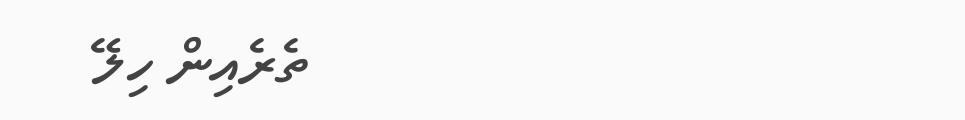ތެރެއިން ހިލޭ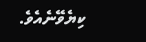ކިޔެވޭނެއެވެ.